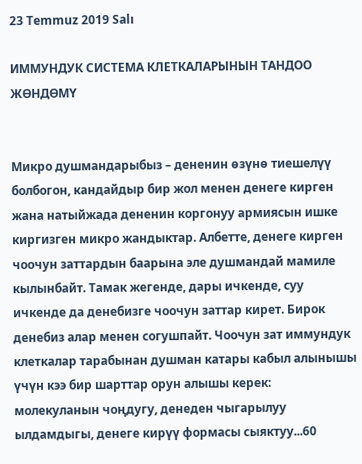23 Temmuz 2019 Salı

ИММУНДУК СИСТЕМА КЛЕТКАЛАРЫНЫН ТАНДОО ЖӨНДӨМҮ


Микро душмандарыбыз – дененин өзүнө тиешелүү болбогон, кандайдыр бир жол менен денеге кирген жана натыйжада дененин коргонуу армиясын ишке киргизген микро жандыктар. Албетте, денеге кирген чоочун заттардын баарына эле душмандай мамиле кылынбайт. Тамак жегенде, дары ичкенде, суу ичкенде да денебизге чоочун заттар кирет. Бирок денебиз алар менен согушпайт. Чоочун зат иммундук клеткалар тарабынан душман катары кабыл алынышы үчүн кээ бир шарттар орун алышы керек: молекуланын чоңдугу, денеден чыгарылуу ылдамдыгы, денеге кирүү формасы сыяктуу...60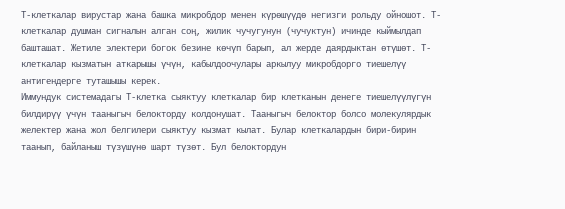Т-клеткалар вирустар жана башка микробдор менен күрөшүүдө негизги рольду ойношот. Т-клеткалар душман сигналын алган соң, жилик чучугунун (чучуктун) ичинде кыймылдап башташат. Жетиле электери богок безине көчүп барып, ал жерде даярдыктан өтүшөт. Т-клеткалар кызматын аткарышы үчүн, кабылдоочулары аркылуу микробдорго тиешелүү антигендерге туташышы керек.
Иммундук системадагы Т-клетка сыяктуу клеткалар бир клетканын денеге тиешелүүлүгүн билдирүү үчүн тааныгыч белокторду колдонушат. Тааныгыч белоктор болсо молекулярдык желектер жана жол белгилери сыяктуу кызмат кылат. Булар клеткалардын бири-бирин таанып, байланыш түзүшүнө шарт түзөт. Бул белоктордун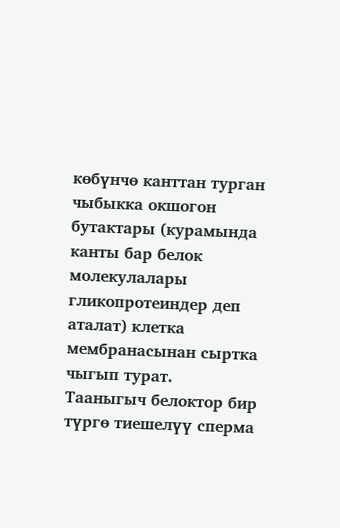көбүнчө канттан турган чыбыкка окшогон бутактары (курамында канты бар белок молекулалары гликопротеиндер деп аталат) клетка мембранасынан сыртка чыгып турат.
Тааныгыч белоктор бир түргө тиешелүү сперма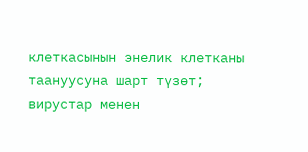клеткасынын энелик клетканы таануусуна шарт түзөт; вирустар менен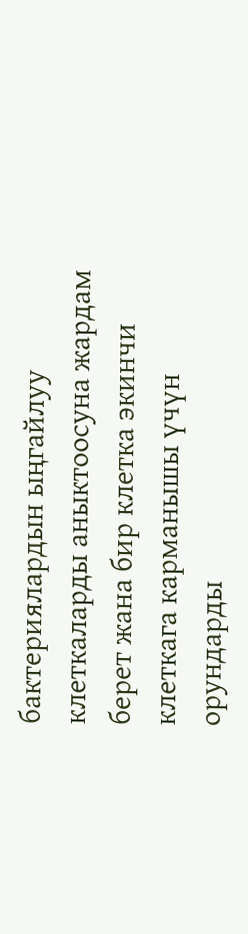бактериялардын ыңгайлуу клеткаларды аныктоосуна жардам берет жана бир клетка экинчи клеткага карманышы үчүн орундарды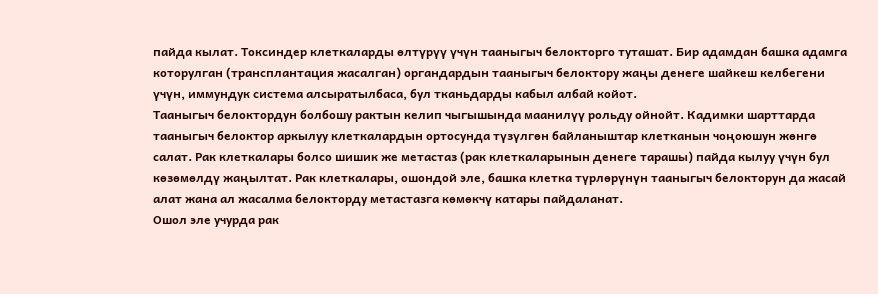пайда кылат. Токсиндер клеткаларды өлтүрүү үчүн тааныгыч белокторго туташат. Бир адамдан башка адамга которулган (трансплантация жасалган) органдардын тааныгыч белоктору жаңы денеге шайкеш келбегени үчүн, иммундук система алсыратылбаса, бул тканьдарды кабыл албай койот.
Тааныгыч белоктордун болбошу рактын келип чыгышында маанилүү рольду ойнойт. Кадимки шарттарда тааныгыч белоктор аркылуу клеткалардын ортосунда түзүлгөн байланыштар клетканын чоңоюшун жөнгө салат. Рак клеткалары болсо шишик же метастаз (рак клеткаларынын денеге тарашы) пайда кылуу үчүн бул көзөмөлдү жаңылтат. Рак клеткалары, ошондой эле, башка клетка түрлөрүнүн тааныгыч белокторун да жасай алат жана ал жасалма белокторду метастазга көмөкчү катары пайдаланат.
Ошол эле учурда рак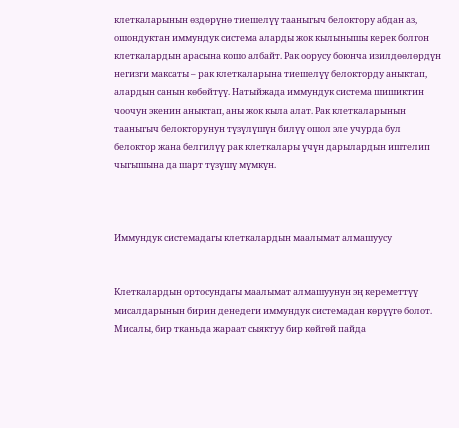клеткаларынын өздөрүнө тиешелүү тааныгыч белоктору абдан аз, ошондуктан иммундук система аларды жок кылынышы керек болгон клеткалардын арасына кошо албайт. Рак оорусу боюнча изилдөөлөрдүн негизги максаты – рак клеткаларына тиешелүү белокторду аныктап, алардын санын көбөйтүү. Натыйжада иммундук система шишиктин чоочун экенин аныктап, аны жок кыла алат. Рак клеткаларынын тааныгыч белокторунун түзүлүшүн билүү ошол эле учурда бул белоктор жана белгилүү рак клеткалары үчүн дарылардын иштелип чыгышына да шарт түзүшү мүмкүн.



Иммундук системадагы клеткалардын маалымат алмашуусу


Клеткалардын ортосундагы маалымат алмашуунун эң кереметтүү мисалдарынын бирин денедеги иммундук системадан көрүүгө болот. Мисалы, бир тканьда жараат сыяктуу бир көйгөй пайда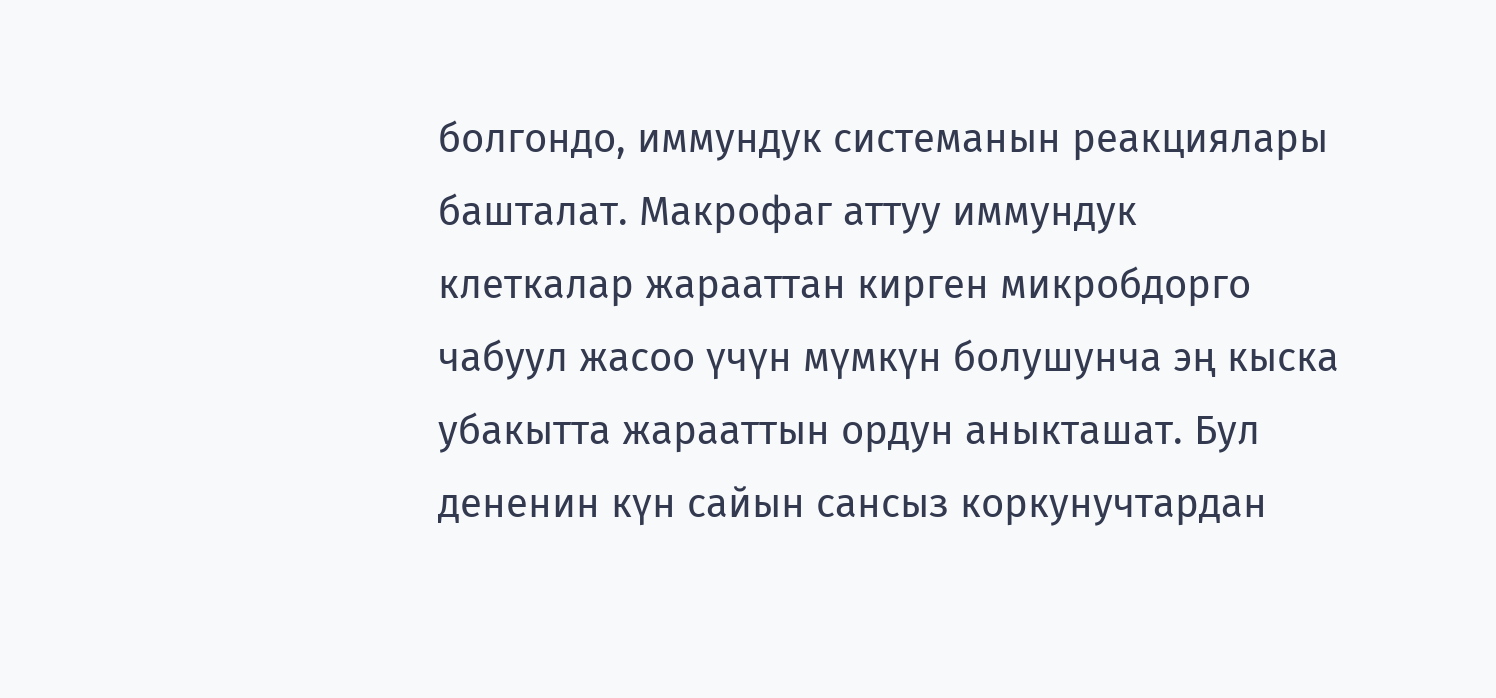болгондо, иммундук системанын реакциялары башталат. Макрофаг аттуу иммундук клеткалар жарааттан кирген микробдорго чабуул жасоо үчүн мүмкүн болушунча эң кыска убакытта жарааттын ордун аныкташат. Бул дененин күн сайын сансыз коркунучтардан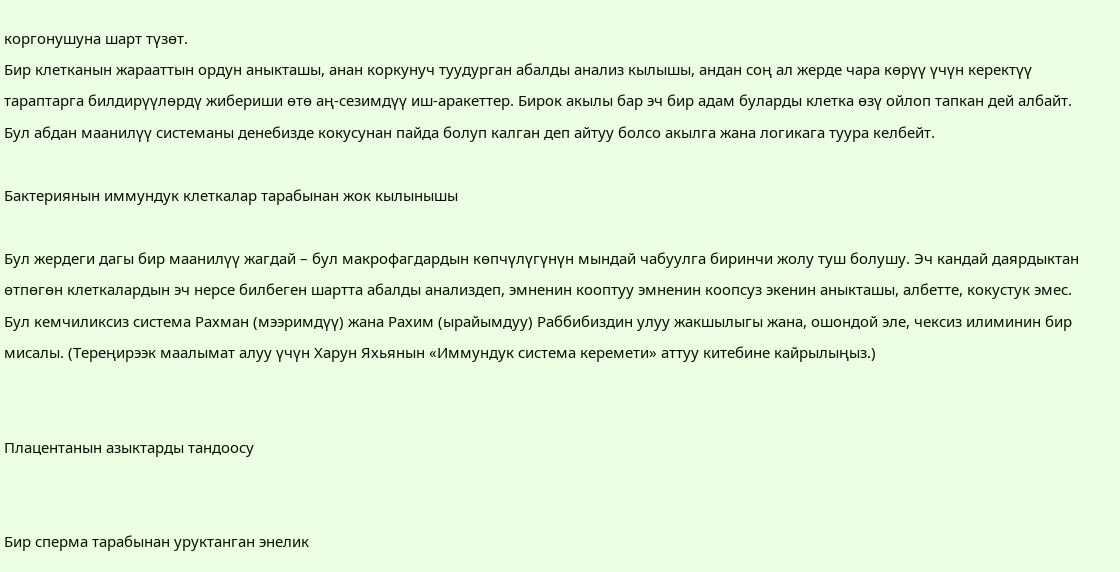коргонушуна шарт түзөт.
Бир клетканын жарааттын ордун аныкташы, анан коркунуч туудурган абалды анализ кылышы, андан соң ал жерде чара көрүү үчүн керектүү тараптарга билдирүүлөрдү жибериши өтө аң-сезимдүү иш-аракеттер. Бирок акылы бар эч бир адам буларды клетка өзү ойлоп тапкан дей албайт. Бул абдан маанилүү системаны денебизде кокусунан пайда болуп калган деп айтуу болсо акылга жана логикага туура келбейт.

Бактериянын иммундук клеткалар тарабынан жок кылынышы

Бул жердеги дагы бир маанилүү жагдай – бул макрофагдардын көпчүлүгүнүн мындай чабуулга биринчи жолу туш болушу. Эч кандай даярдыктан өтпөгөн клеткалардын эч нерсе билбеген шартта абалды анализдеп, эмненин кооптуу эмненин коопсуз экенин аныкташы, албетте, кокустук эмес. Бул кемчиликсиз система Рахман (мээримдүү) жана Рахим (ырайымдуу) Раббибиздин улуу жакшылыгы жана, ошондой эле, чексиз илиминин бир мисалы. (Тереңирээк маалымат алуу үчүн Харун Яхьянын «Иммундук система керемети» аттуу китебине кайрылыңыз.)


Плацентанын азыктарды тандоосу


Бир сперма тарабынан уруктанган энелик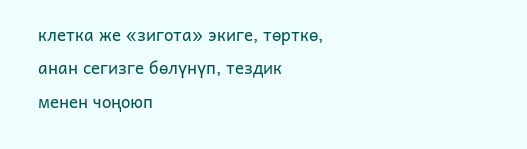клетка же «зигота» экиге, төрткө, анан сегизге бөлүнүп, тездик менен чоңоюп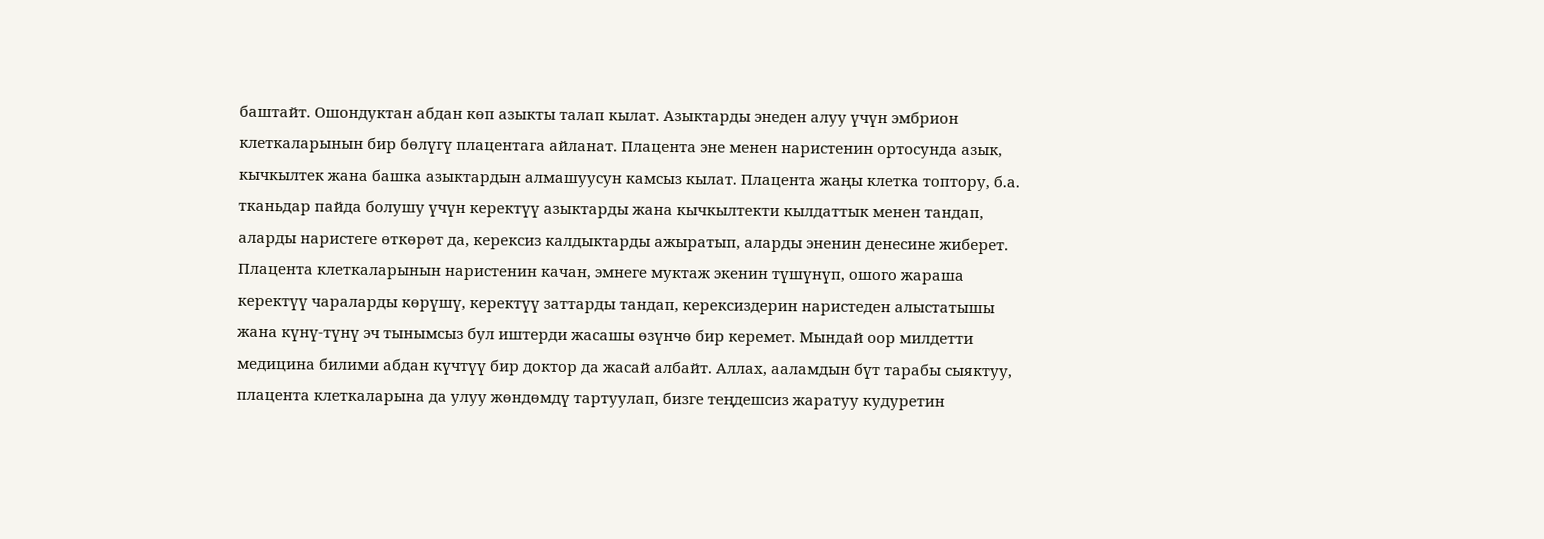баштайт. Ошондуктан абдан көп азыкты талап кылат. Азыктарды энеден алуу үчүн эмбрион клеткаларынын бир бөлүгү плацентага айланат. Плацента эне менен наристенин ортосунда азык, кычкылтек жана башка азыктардын алмашуусун камсыз кылат. Плацента жаңы клетка топтору, б.а. тканьдар пайда болушу үчүн керектүү азыктарды жана кычкылтекти кылдаттык менен тандап, аларды наристеге өткөрөт да, керексиз калдыктарды ажыратып, аларды эненин денесине жиберет.
Плацента клеткаларынын наристенин качан, эмнеге муктаж экенин түшүнүп, ошого жараша керектүү чараларды көрүшү, керектүү заттарды тандап, керексиздерин наристеден алыстатышы жана күнү-түнү эч тынымсыз бул иштерди жасашы өзүнчө бир керемет. Мындай оор милдетти медицина билими абдан күчтүү бир доктор да жасай албайт. Аллах, ааламдын бүт тарабы сыяктуу, плацента клеткаларына да улуу жөндөмдү тартуулап, бизге теңдешсиз жаратуу кудуретин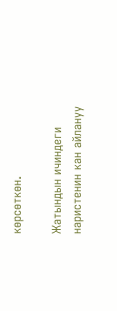көрсөткөн.

Жатындын ичиндеги наристенин кан айлануу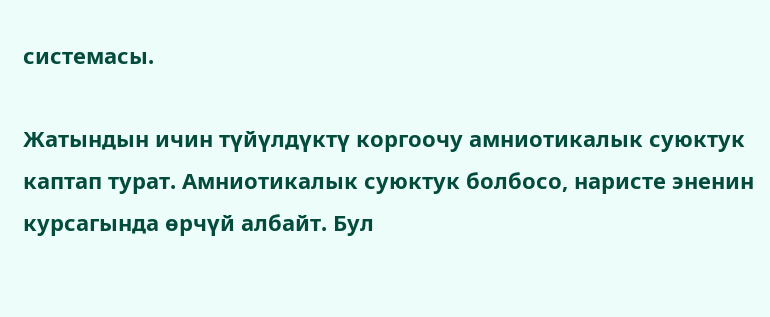системасы.

Жатындын ичин түйүлдүктү коргоочу амниотикалык суюктук каптап турат. Амниотикалык суюктук болбосо, наристе эненин курсагында өрчүй албайт. Бул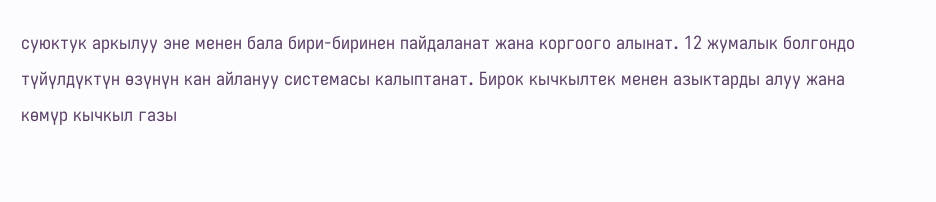суюктук аркылуу эне менен бала бири-биринен пайдаланат жана коргоого алынат. 12 жумалык болгондо түйүлдүктүн өзүнүн кан айлануу системасы калыптанат. Бирок кычкылтек менен азыктарды алуу жана көмүр кычкыл газы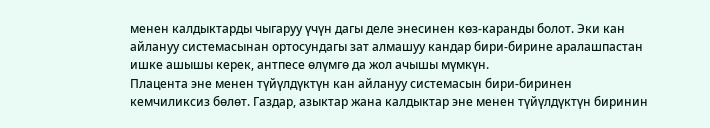менен калдыктарды чыгаруу үчүн дагы деле энесинен көз-каранды болот. Эки кан айлануу системасынан ортосундагы зат алмашуу кандар бири-бирине аралашпастан ишке ашышы керек, антпесе өлүмгө да жол ачышы мүмкүн.
Плацента эне менен түйүлдүктүн кан айлануу системасын бири-биринен кемчиликсиз бөлөт. Газдар, азыктар жана калдыктар эне менен түйүлдүктүн биринин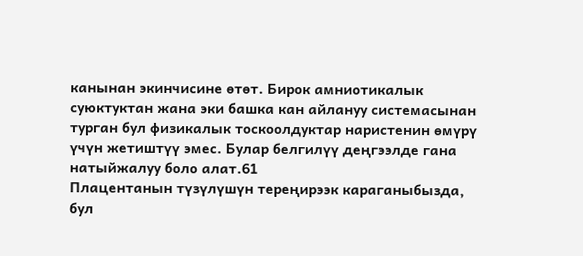канынан экинчисине өтөт. Бирок амниотикалык суюктуктан жана эки башка кан айлануу системасынан турган бул физикалык тоскоолдуктар наристенин өмүрү үчүн жетиштүү эмес. Булар белгилүү деңгээлде гана натыйжалуу боло алат.61
Плацентанын түзүлүшүн тереңирээк караганыбызда, бул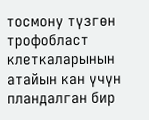тосмону түзгөн трофобласт клеткаларынын атайын кан үчүн пландалган бир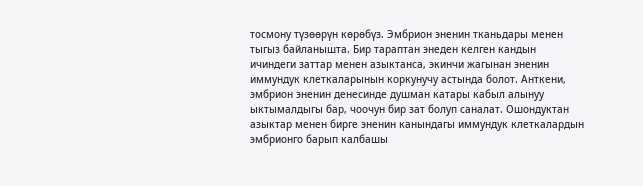тосмону түзөөрүн көрөбүз. Эмбрион эненин тканьдары менен тыгыз байланышта. Бир тараптан энеден келген кандын ичиндеги заттар менен азыктанса, экинчи жагынан эненин иммундук клеткаларынын коркунучу астында болот. Анткени, эмбрион эненин денесинде душман катары кабыл алынуу ыктымалдыгы бар, чоочун бир зат болуп саналат. Ошондуктан азыктар менен бирге эненин канындагы иммундук клеткалардын эмбрионго барып калбашы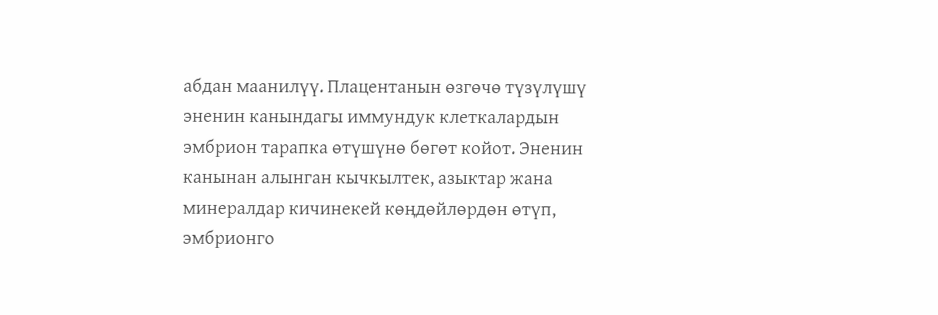абдан маанилүү. Плацентанын өзгөчө түзүлүшү эненин канындагы иммундук клеткалардын эмбрион тарапка өтүшүнө бөгөт койот. Эненин канынан алынган кычкылтек, азыктар жана минералдар кичинекей көңдөйлөрдөн өтүп, эмбрионго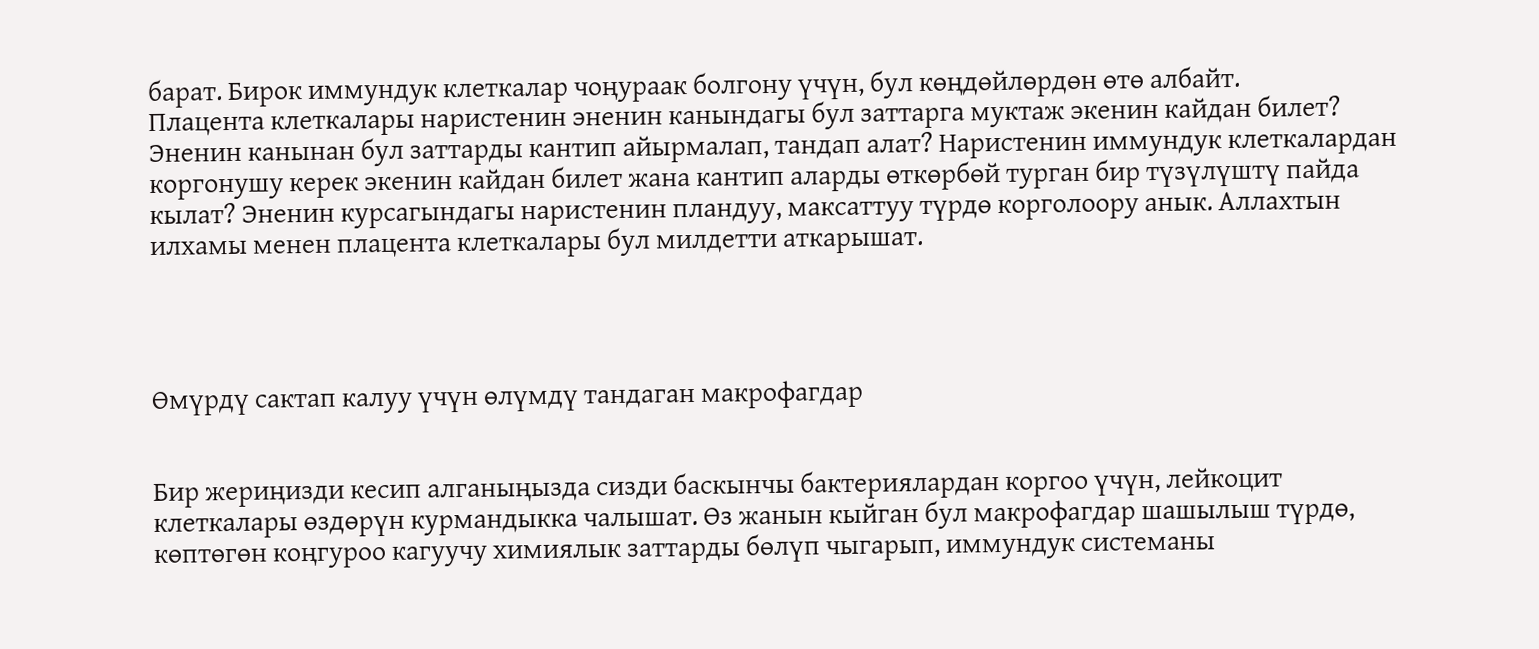барат. Бирок иммундук клеткалар чоңураак болгону үчүн, бул көңдөйлөрдөн өтө албайт.
Плацента клеткалары наристенин эненин канындагы бул заттарга муктаж экенин кайдан билет? Эненин канынан бул заттарды кантип айырмалап, тандап алат? Наристенин иммундук клеткалардан коргонушу керек экенин кайдан билет жана кантип аларды өткөрбөй турган бир түзүлүштү пайда кылат? Эненин курсагындагы наристенин пландуу, максаттуу түрдө корголоору анык. Аллахтын илхамы менен плацента клеткалары бул милдетти аткарышат.




Өмүрдү сактап калуу үчүн өлүмдү тандаган макрофагдар


Бир жериңизди кесип алганыңызда сизди баскынчы бактериялардан коргоо үчүн, лейкоцит клеткалары өздөрүн курмандыкка чалышат. Өз жанын кыйган бул макрофагдар шашылыш түрдө, көптөгөн коңгуроо кагуучу химиялык заттарды бөлүп чыгарып, иммундук системаны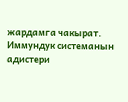жардамга чакырат.
Иммундук системанын адистери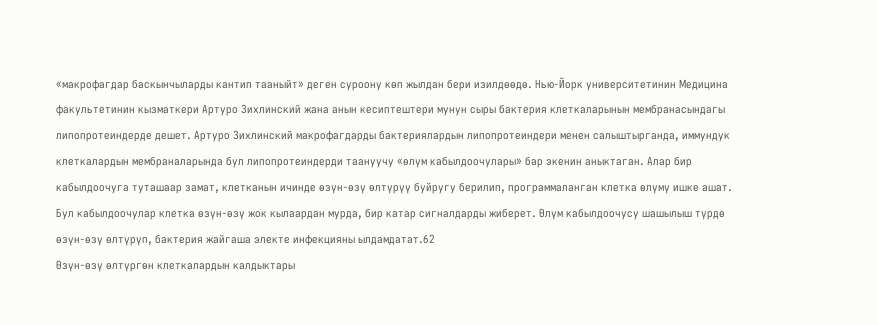«макрофагдар баскынчыларды кантип тааныйт» деген суроону көп жылдан бери изилдөөдө. Нью-Йорк университетинин Медицина факультетинин кызматкери Артуро Зихлинский жана анын кесиптештери мунун сыры бактерия клеткаларынын мембранасындагы липопротеиндерде дешет. Артуро Зихлинский макрофагдарды бактериялардын липопротеиндери менен салыштырганда, иммундук клеткалардын мембраналарында бул липопротеиндерди таануучу «өлүм кабылдоочулары» бар экенин аныктаган. Алар бир кабылдоочуга туташаар замат, клетканын ичинде өзүн-өзү өлтүрүү буйругу берилип, программаланган клетка өлүмү ишке ашат. Бул кабылдоочулар клетка өзүн-өзү жок кылаардан мурда, бир катар сигналдарды жиберет. Өлүм кабылдоочусу шашылыш түрдө өзүн-өзү өлтүрүп, бактерия жайгаша электе инфекцияны ылдамдатат.62
Өзүн-өзү өлтүргөн клеткалардын калдыктары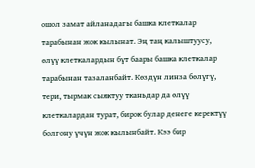ошол замат айланадагы башка клеткалар тарабынан жок кылынат. Эң таң калыштуусу, өлүү клеткалардын бүт баары башка клеткалар тарабынан тазаланбайт. Көздүн линза бөлүгү, тери, тырмак сыяктуу тканьдар да өлүү клеткалардан турат, бирок булар денеге керектүү болгону үчүн жок кылынбайт. Кээ бир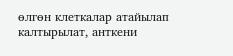өлгөн клеткалар атайылап калтырылат, анткени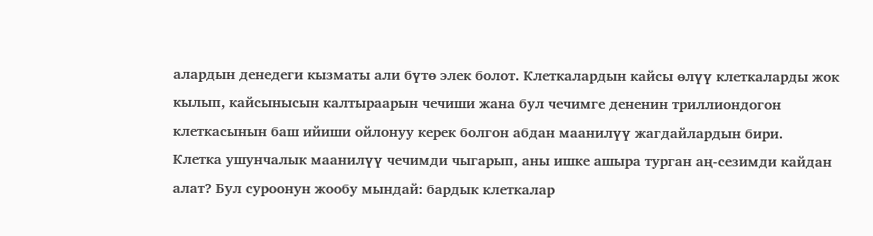алардын денедеги кызматы али бүтө элек болот. Клеткалардын кайсы өлүү клеткаларды жок кылып, кайсынысын калтыраарын чечиши жана бул чечимге дененин триллиондогон клеткасынын баш ийиши ойлонуу керек болгон абдан маанилүү жагдайлардын бири.
Клетка ушунчалык маанилүү чечимди чыгарып, аны ишке ашыра турган аң-сезимди кайдан алат? Бул суроонун жообу мындай: бардык клеткалар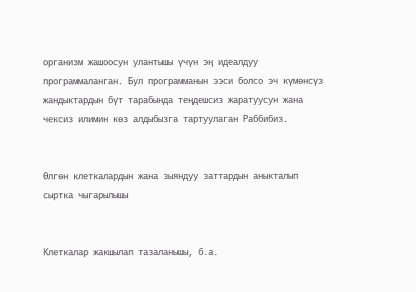организм жашоосун улантышы үчүн эң идеалдуу программаланган. Бул программанын ээси болсо эч күмөнсүз жандыктардын бүт тарабында теңдешсиз жаратуусун жана чексиз илимин көз алдыбызга тартуулаган Раббибиз.


Өлгөн клеткалардын жана зыяндуу заттардын аныкталып сыртка чыгарылышы


Клеткалар жакшылап тазаланышы, б.а.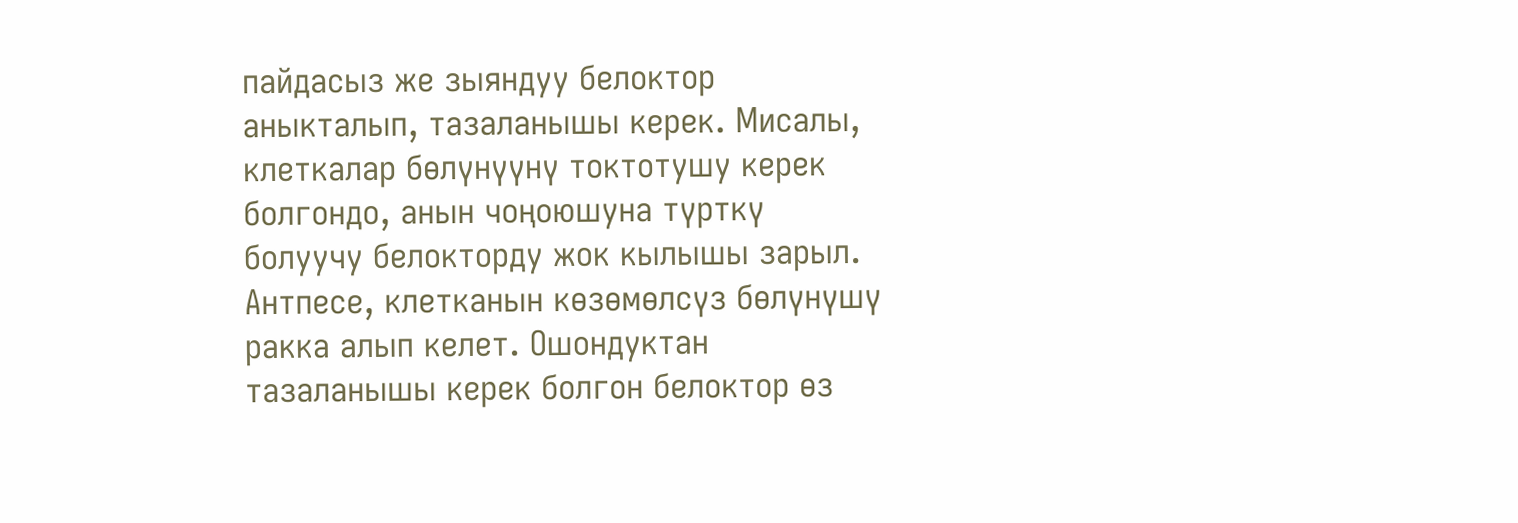пайдасыз же зыяндуу белоктор аныкталып, тазаланышы керек. Мисалы, клеткалар бөлүнүүнү токтотушу керек болгондо, анын чоңоюшуна түрткү болуучу белокторду жок кылышы зарыл. Антпесе, клетканын көзөмөлсүз бөлүнүшү ракка алып келет. Ошондуктан тазаланышы керек болгон белоктор өз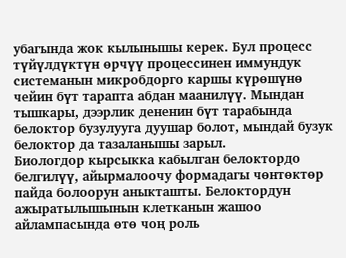убагында жок кылынышы керек. Бул процесс түйүлдүктүн өрчүү процессинен иммундук системанын микробдорго каршы күрөшүнө чейин бүт тарапта абдан маанилүү. Мындан тышкары, дээрлик дененин бүт тарабында белоктор бузулууга дуушар болот, мындай бузук белоктор да тазаланышы зарыл.
Биологдор кырсыкка кабылган белоктордо белгилүү, айырмалоочу формадагы чөнтөктөр пайда болоорун аныкташты. Белоктордун ажыратылышынын клетканын жашоо айлампасында өтө чоң роль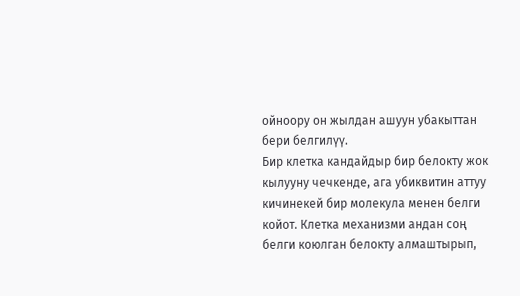ойноору он жылдан ашуун убакыттан бери белгилүү.
Бир клетка кандайдыр бир белокту жок кылууну чечкенде, ага убиквитин аттуу кичинекей бир молекула менен белги койот. Клетка механизми андан соң белги коюлган белокту алмаштырып,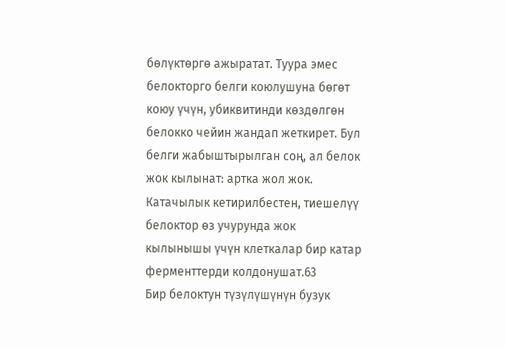бөлүктөргө ажыратат. Туура эмес белокторго белги коюлушуна бөгөт коюу үчүн, убиквитинди көздөлгөн белокко чейин жандап жеткирет. Бул белги жабыштырылган соң, ал белок жок кылынат: артка жол жок. Катачылык кетирилбестен, тиешелүү белоктор өз учурунда жок кылынышы үчүн клеткалар бир катар ферменттерди колдонушат.63
Бир белоктун түзүлүшүнүн бузук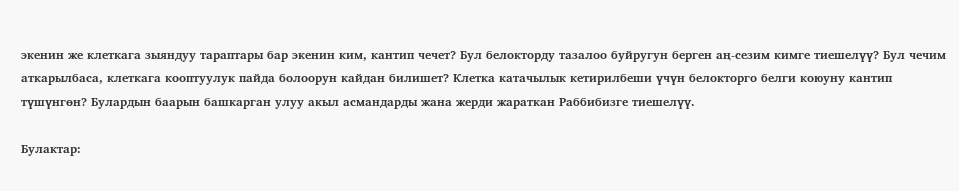экенин же клеткага зыяндуу тараптары бар экенин ким, кантип чечет? Бул белокторду тазалоо буйругун берген аң-сезим кимге тиешелүү? Бул чечим аткарылбаса, клеткага кооптуулук пайда болоорун кайдан билишет? Клетка катачылык кетирилбеши үчүн белокторго белги коюуну кантип түшүнгөн? Булардын баарын башкарган улуу акыл асмандарды жана жерди жараткан Раббибизге тиешелүү.

Булактар: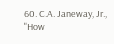60. C.A. Janeway, Jr., "How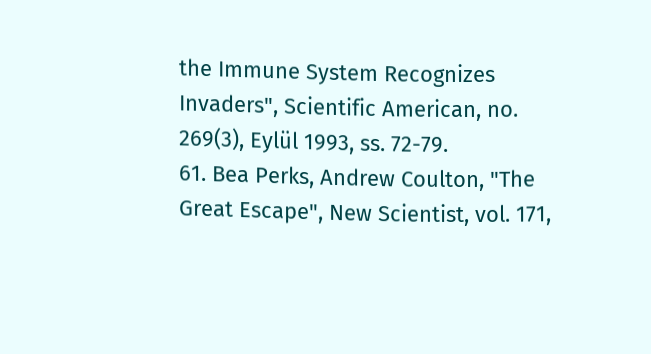the Immune System Recognizes Invaders", Scientific American, no. 269(3), Eylül 1993, ss. 72-79.
61. Bea Perks, Andrew Coulton, "The Great Escape", New Scientist, vol. 171,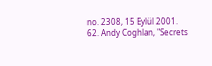no. 2308, 15 Eylül 2001.
62. Andy Coghlan, "Secrets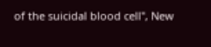of the suicidal blood cell", New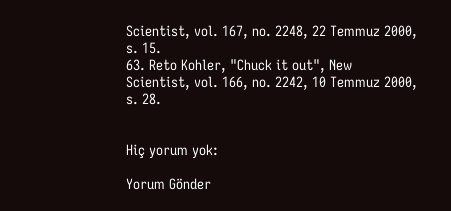Scientist, vol. 167, no. 2248, 22 Temmuz 2000, s. 15.
63. Reto Kohler, "Chuck it out", New Scientist, vol. 166, no. 2242, 10 Temmuz 2000, s. 28.


Hiç yorum yok:

Yorum Gönder